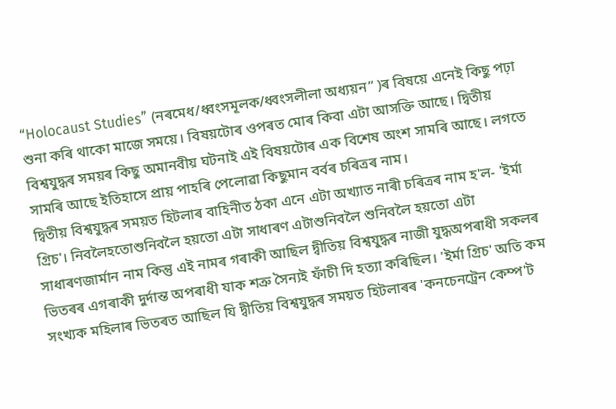“Holocaust Studies” (নৰমেধ/ধ্বংসমূলক/ধ্বংসলীলা অধ্যয়ন” )ৰ বিষয়ে এনেই কিছু পঢ়া শুনা কৰি থাকো মাজে সময়ে। বিষয়টোৰ ওপৰত মোৰ কিবা এটা আসক্তি আছে। দ্বিতীয় বিশ্বযুদ্ধৰ সময়ৰ কিছু অমানবীয় ঘটনাই এই বিষয়টোৰ এক বিশেষ অংশ সামৰি আছে। লগতে সামৰি আছে ইতিহাসে প্রায় পাহৰি পেলোৱা কিছুমান বৰ্বৰ চৰিত্রৰ নাম।
দ্বিতীয় বিশ্বযুদ্ধৰ সময়ত হিটলাৰ বাহিনীত ঠকা এনে এটা অখ্যাত নাৰী চৰিত্রৰ নাম হ'ল- 'ইৰ্মা গ্রিচ'। নিবলৈহতোশুনিবলৈ হয়তো এটা সাধাৰণ এটাশুনিবলৈ শুনিবলৈ হয়তো এটা সাধাৰণজাৰ্মান নাম কিন্তু এই নামৰ গৰাকী আছিল দ্বীতিয় বিশ্বযুদ্ধৰ নাজী যুদ্ধঅপৰাধী সকলৰ ভিতৰৰ এগৰাকী দুৰ্দান্ত অপৰাধী যাক শত্রু সৈন্যই ফাঁচী দি হত্যা কৰিছিল। 'ইৰ্মা গ্রিচ' অতি কম সংখ্যক মহিলাৰ ভিতৰত আছিল যি দ্বীতিয় বিশ্বযুদ্ধৰ সময়ত হিটলাৰৰ 'কনচেনট্রেন কেম্প'ট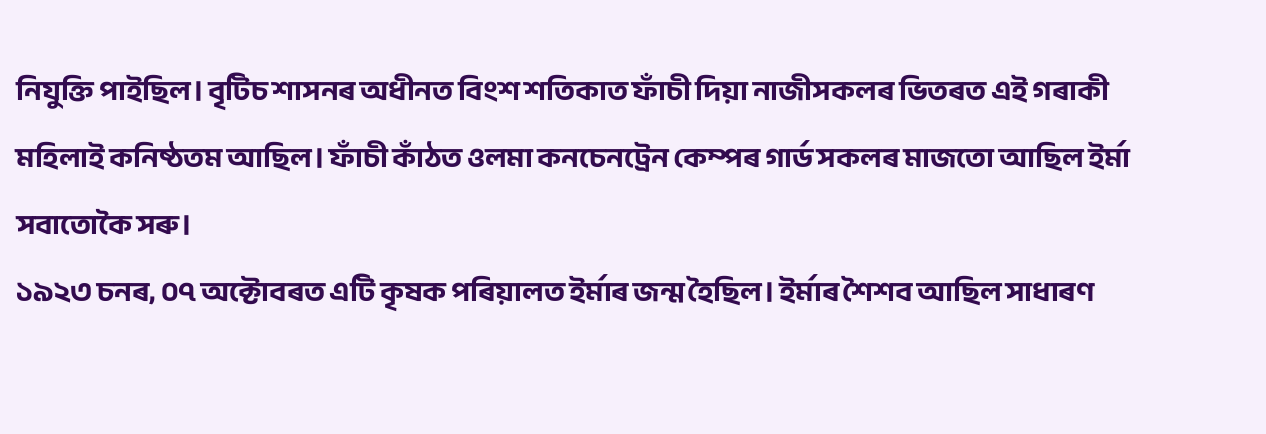নিযুক্তি পাইছিল। বৃটিচ শাসনৰ অধীনত বিংশ শতিকাত ফাঁচী দিয়া নাজীসকলৰ ভিতৰত এই গৰাকী মহিলাই কনিষ্ঠতম আছিল। ফাঁচী কাঁঠত ওলমা কনচেনট্রেন কেম্পৰ গাৰ্ড সকলৰ মাজতো আছিল ইৰ্মা সবাতোকৈ সৰু।
১৯২৩ চনৰ, ০৭ অক্টোবৰত এটি কৃষক পৰিয়ালত ইৰ্মাৰ জন্ম হৈছিল। ইৰ্মাৰ শৈশব আছিল সাধাৰণ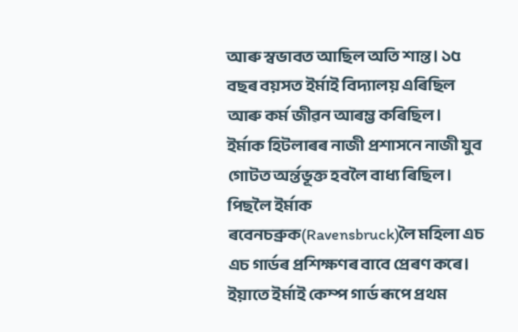আৰু স্বভাবত আছিল অতি শান্ত। ১৫ বছৰ বয়সত ইৰ্মাই বিদ্যালয় এৰিছিল আৰু কৰ্ম জীৱন আৰম্ভ কৰিছিল।
ইৰ্মাক হিটলাৰৰ নাজী প্রশাসনে নাজী যুব গোটত অৰ্ন্তভূক্ত হবলৈ বাধ্য ৰিছিল। পিছলৈ ইৰ্মাক ৰবেনচব্রুক(Ravensbruck)লৈ মহিলা এচ এচ গাৰ্ডৰ প্রশিক্ষণৰ বাবে প্রেৰণ কৰে। ইয়াতে ইৰ্মাই কেম্প গাৰ্ড ৰূপে প্রথম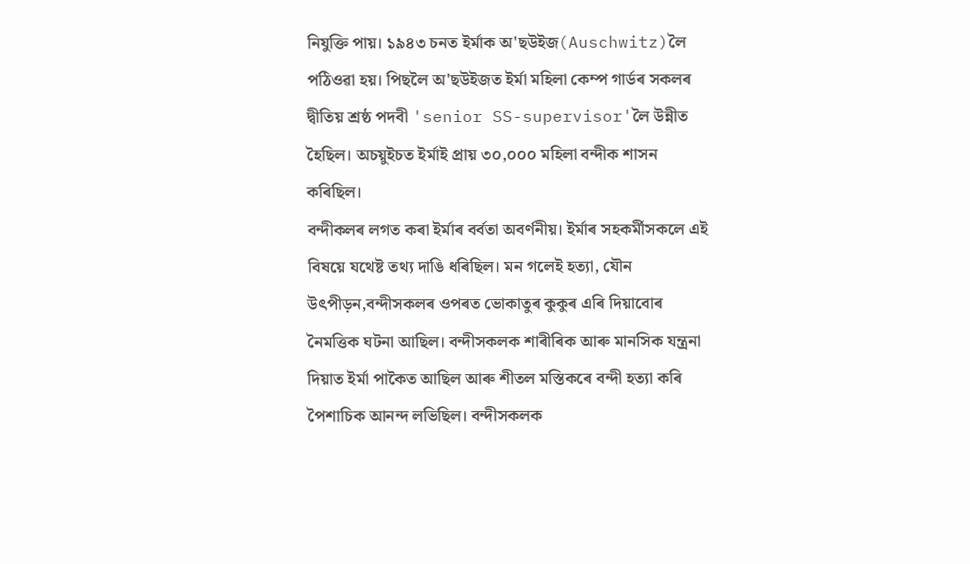নিযুক্তি পায়। ১৯৪৩ চনত ইৰ্মাক অ'ছউইজ(Auschwitz)লৈ পঠিওৱা হয়। পিছলৈ অ'ছউইজত ইৰ্মা মহিলা কেম্প গাৰ্ডৰ সকলৰ দ্বীতিয় শ্রষ্ঠ পদবী 'senior SS-supervisor'লৈ উন্নীত হৈছিল। অচয়ুইচত ইৰ্মাই প্রায় ৩০,০০০ মহিলা বন্দীক শাসন কৰিছিল।
বন্দীকলৰ লগত কৰা ইৰ্মাৰ বৰ্বতা অবৰ্ণনীয়। ইৰ্মাৰ সহকৰ্মীসকলে এই বিষয়ে যথেষ্ট তথ্য দাঙি ধৰিছিল। মন গলেই হত্যা, যৌন উৎপীড়ন,বন্দীসকলৰ ওপৰত ভোকাতুৰ কুকুৰ এৰি দিয়াবোৰ নৈমত্তিক ঘটনা আছিল। বন্দীসকলক শাৰীৰিক আৰু মানসিক যন্ত্রনা দিয়াত ইৰ্মা পাকৈত আছিল আৰু শীতল মস্তিকৰে বন্দী হত্যা কৰি পৈশাচিক আনন্দ লভিছিল। বন্দীসকলক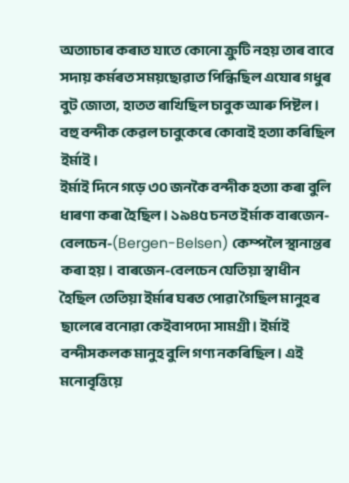অত্যাচাৰ কৰাত যাতে কোনো ক্রুটি নহয় তাৰ বাবে সদায় কৰ্মৰত সময়ছোৱাত পিন্ধিছিল এযোৰ গধুৰ বুট জোতা, হাতত ৰাখিছিল চাবুক আৰু পিষ্টল। বহু বন্দীক কেৱল চাবুকেৰে কোবাই হত্যা কৰিছিল ইৰ্মাই।
ইৰ্মাই দিনে গড়ে ৩০ জনকৈ বন্দীক হত্যা কৰা বুলি ধাৰণা কৰা হৈছিল। ১৯৪৫ চনত ইৰ্মাক বাৰজেন-বেলচেন-(Bergen-Belsen) কেম্পলৈ স্থানান্তৰ কৰা হয়। বাৰজেন-বেলচেন যেতিয়া স্বাধীন হৈছিল তেতিয়া ইৰ্মাৰ ঘৰত পোৱা গৈছিল মানুহৰ ছালেৰে বনোৱা কেইবাপদো সামগ্রী। ইৰ্মাই বন্দীসকলক মানুহ বুলি গণ্য নকৰিছিল। এই মনোবৃত্তিয়ে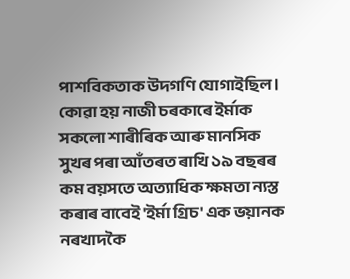পাশবিকতাক উদগণি যোগাইছিল। কোৱা হয় নাজী চৰকাৰে ইৰ্মাক সকলো শাৰীৰিক আৰু মানসিক সুখৰ পৰা আঁতৰত ৰাখি ১৯ বছৰৰ কম বয়সতে অত্যাধিক ক্ষমতা ন্যস্ত কৰাৰ বাবেই 'ইৰ্মা গ্রিচ' এক ভয়ানক নৰখাদকৈ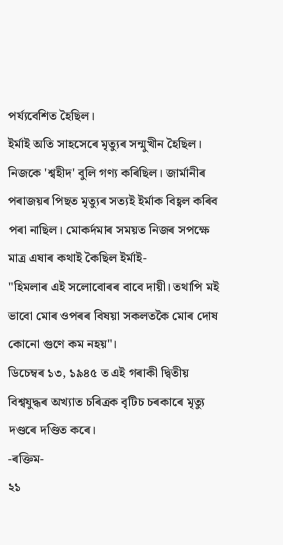পৰ্য্যবেশিত হৈছিল।
ইৰ্মাই অতি সাহসেৰে মৃত্যুৰ সন্মুখীন হৈছিল। নিজকে 'শ্বহীদ' বুলি গণ্য কৰিছিল। জাৰ্মানীৰ পৰাজয়ৰ পিছত মৃত্যুৰ সত্যই ইৰ্মাক বিহ্বল কৰিব পৰা নাছিল। মোকৰ্দমাৰ সময়ত নিজৰ সপক্ষে মাত্র এষাৰ কথাই কৈছিল ইৰ্মাই-
"হিমলাৰ এই সলোবোৰৰ বাবে দায়ী। তথাপি মই ভাবো মোৰ ওপৰৰ বিষয়া সকলতকৈ মোৰ দোষ কোনো গুণে কম নহয়"।
ডিচেম্বৰ ১৩, ১৯৪৫ ত এই গৰাকী দ্বিতীয় বিশ্বযুদ্ধৰ অখ্যাত চৰিত্রক বৃটিচ চৰকাৰে মৃত্যু দণ্ডৰে দণ্ডিত কৰে।
-ৰক্তিম-
২১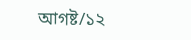আগষ্ট/১২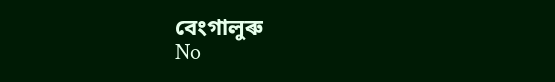বেংগালুৰু
No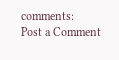comments:
Post a Comment